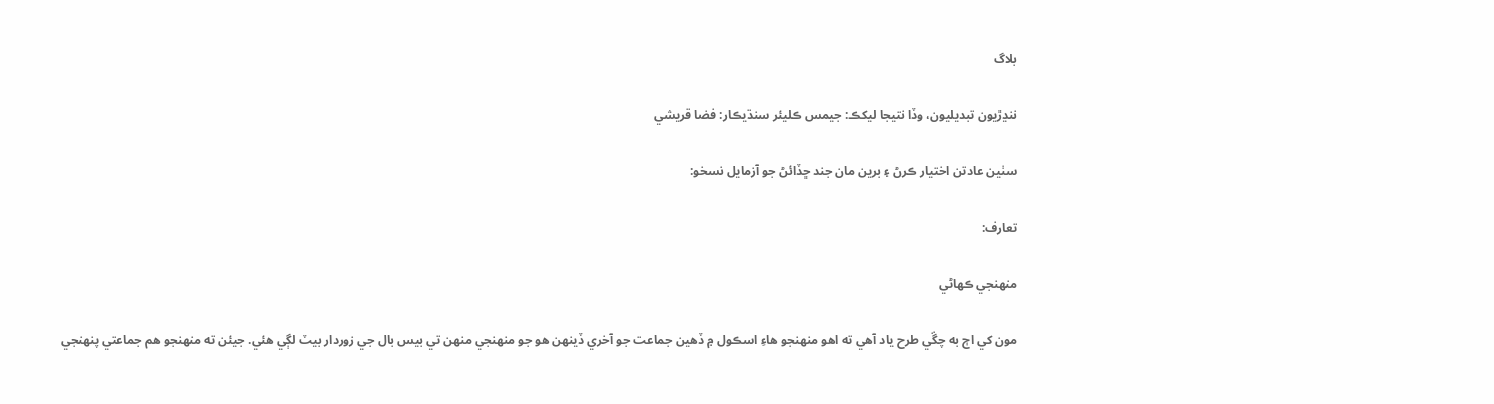بلاگ

ننڍڙيون تبديليون، وڏا نتيجا ليکڪ: جيمس ڪليئر سنڌيڪار: فضا قريشي

سٺين عادتن اختيار ڪرڻ ۽ برين مان جند ڇڏائڻ جو آزمايل نسخو:

تعارف:

منهنجي ڪهاڻي

مون کي اڄ به چڱي طرح ياد آهي ته اهو منهنجو هاءِ اسڪول ۾ ڏهين جماعت جو آخري ڏينهن هو جو منهنجي منهن تي بيس بال جي زوردار بيٽ لڳي هئي. جيئن ته منهنجو هم جماعتي پنهنجي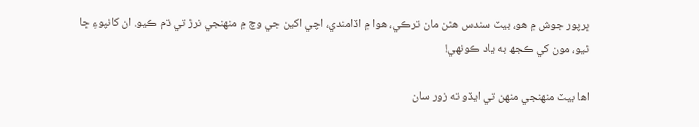ڀرپور جوش ۾ هو، بيٽ سندس هٿن مان ترڪي، هوا ۾ اڏامندي، اچي اکين جي وچ ۾ منهنجي نرڙ تي ڌم ڪيو. ان کانپوءِ ڇا ٿيو، مون کي ڪجھ به ياد ڪونهي!

اها بيٽ منهنجي منهن تي ايڏو ته زور سان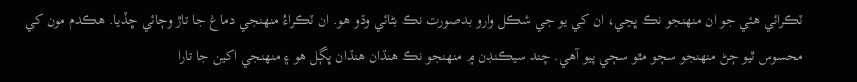ٽڪرائي هئي جو ان منهنجو نڪ ڀڃي، ان کي يو جي شڪل وارو بدصورت نڪ بڻائي وڌو هو. ان ٽڪراءُ منهنجي دماغ جا تاڙ وڄائي ڇڏيا. هڪدم مون کي محسوس ٿيو ڄڻ منهنجو سڄو مٿو سڄي پيو آهي. چند سيڪنڊن ۾ منهنجو نڪ هنڌان هنڌان ڀڳل هو ۽ منهنجي اکين جا تارا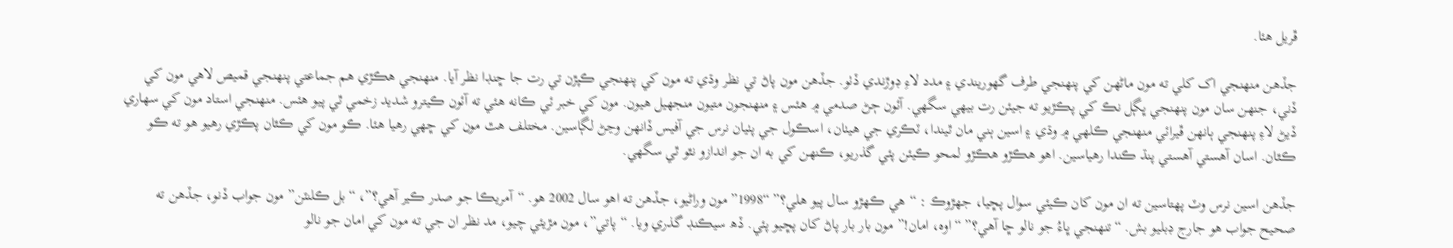ڦريل هئا.

جڏهن منهنجي اک کلي ته مون ماڻهن کي پنهنجي طرف گھوريندي ۽ مدد لاءِ ڊوڙندي ڏٺو. جڏهن مون پاڻ تي نظر وڌي ته مون کي پنهنجي ڪپڙن تي رت جا ڇنڊا نظر آيا. منهنجي هڪڙي هم جماعتي پنهنجي قميص لاهي مون کي ڏني، جنهن سان مون پنهنجي ڀڳل نڪ کي پڪڙيو ته جيئن رت بيهي سگھي. آئون ڄڻ صدمي ۾ هئس ۽ منهنجون متيون منجهيل هيون. مون کي خبر ئي ڪانه هئي ته آئون ڪيترو شديد زخمي ٿي پيو هئس. منهنجي استاد مون کي سهاري ڏيڻ لاءِ پنهنجي ٻانهن ڦيرائي منهنجي ڪلهي ۾ وڌي ۽ اسين ٻني مان ٿيندا، ٽڪري جي هيٺان، اسڪول جي پٺيان نرس جي آفيس ڏانهن وڃڻ لڳاسين. مختلف هٿ مون کي ڇهي رهيا هئا. ڪو مون کي ڪٿان پڪڙي رهيو هو ته ڪو ڪٿان. اسان آهستي آهستي پنڌ ڪندا رهياسين. اهو هڪڙو هڪڙو لمحو ڪيئن پئي گذريو، ڪنهن کي به ان جو اندازو نٿو ٿي سگھي.

جڏهن اسين نرس وٽ پهتاسين ته ان مون کان ڪيئي سوال پڇيا، جهڙوڪ : “هي ڪهڙو سال پيو هلي؟” “1998” مون وراڻيو، جڏهن ته اهو سال 2002 هو. “آمريڪا جو صدر ڪير آهي؟”، “بل ڪلنٽن” مون جواب ڏنو، جڏهن ته صحيح جواب هو جارج ڊبليو بش. “تنهنجي ڀاءُ جو نالو ڇا آهي؟” “اوه، امان!” مون بار بار پاڻ کان پڇيو پئي. ڏھ سيڪنڊ گذري ويا. “پاتي”، مون مڙيئي چيو، مد نظر ان جي ته مون کي امان جو نالو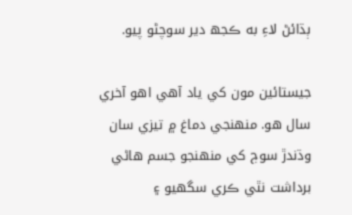ٻڌائڻ لاءِ به ڪجھ دير سوچڻو پيو.

جيستائين مون کي ياد آهي اهو آخري سال هو. منهنجي دماغ ۾ تيزي سان وڌندڙ سوڄ کي منهنجو جسم هاڻي برداشت نٿي ڪري سگھيو ۽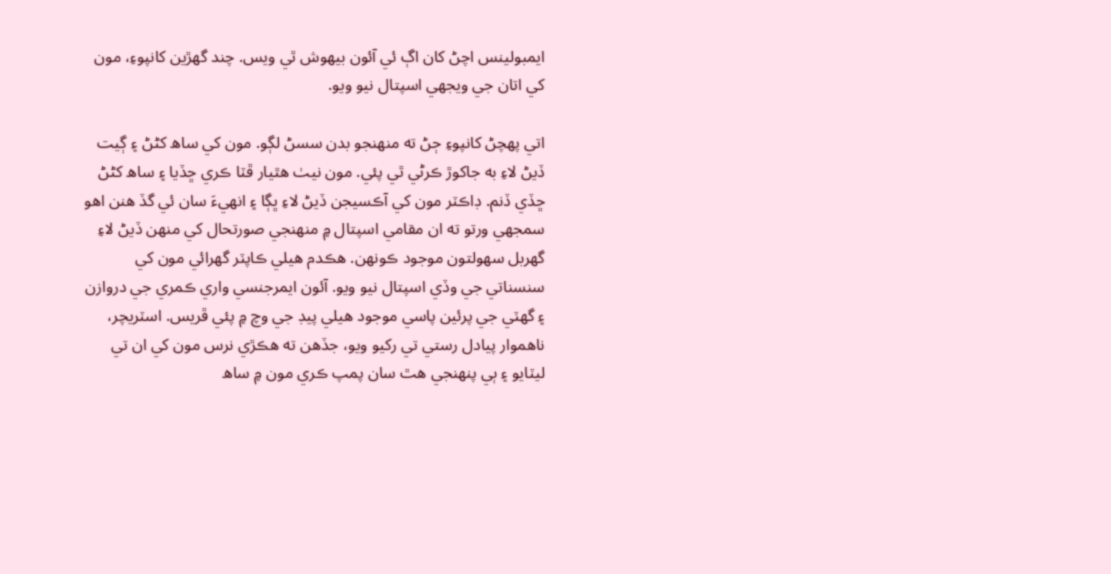ايمبولينس اچڻ کان اڳ ئي آئون بيهوش ٿي ويس. چند گھڙين کانپوءِ، مون کي اتان جي ويجهي اسپتال نيو ويو.

اتي پهچڻ کانپوءِ ڄڻ ته منهنجو بدن سسڻ لڳو. مون کي ساھ کڻڻ ۽ ڳيت ڏيڻ لاءِ به جاکوڙ ڪرڻي ٿي پئي. مون نيٺ هٿيار ڦٽا ڪري ڇڏيا ۽ ساھ کڻڻ ڇڏي ڏنم. ڊاڪٽر مون کي آڪسيجن ڏيڻ لاءِ ڀڳا ۽ انهيءَ سان ئي گڏ هنن اهو سمجهي ورتو ته ان مقامي اسپتال ۾ منهنجي صورتحال کي منهن ڏيڻ لاءِ گھربل سهولتون موجود ڪونهن. هڪدم هيلي ڪاپٽر گھرائي مون کي سنسناتي جي وڏي اسپتال نيو ويو. آئون ايمرجنسي واري ڪمري جي دروازن ۽ گھٽي جي پرئين پاسي موجود هيلي پيڊ جي وچ ۾ پئي ڦريس. اسٽريچر، ناهموار پيادل رستي تي رکيو ويو، جڏهن ته هڪڙي نرس مون کي ان تي ليٽايو ۽ ٻي پنهنجي هٿ سان پمپ ڪري مون ۾ ساھ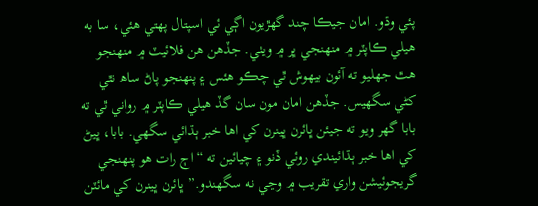پئي وڌو. امان جيڪا چند گھڙيون اڳي ئي اسپتال پهتي هئي، سا به هيلي ڪاپٽر ۾ منهنجي ڀر ۾ ويٺي. جڏهن هن فلائيٽ ۾ منهنجو هٿ جھليو ته آئون بيهوش ٿي چڪو هئس ۽ پنهنجو پاڻ ساھ نٿي کڻي سگھيس. جڏهن امان مون سان گڏ هيلي ڪاپٽر ۾ رواني ٿي ته بابا گھر ويو ته جيئن ڀائرن ڀينرن کي اها خبر ٻڌائي سگھي. بابا، ڀيڻ کي اها خبر ٻڌائيندي روئي ڏنو ۽ چيائين ته “اڄ رات هو پنهنجي گريجوئيشن واري تقريب ۾ وڃي نه سگھندو.” ڀائرن ڀينرن کي مائٽن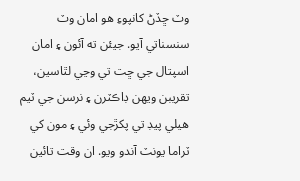وٽ ڇڏڻ کانپوءِ هو امان وٽ سنسناتي آيو. جيئن ته آئون ۽ امان اسپتال جي ڇت تي وڃي لٿاسين، تقريبن ويهن ڊاڪٽرن ۽ نرسن جي ٽيم هيلي پيڊ تي پکڙجي وئي ۽ مون کي ٽراما يونٽ آندو ويو. ان وقت تائين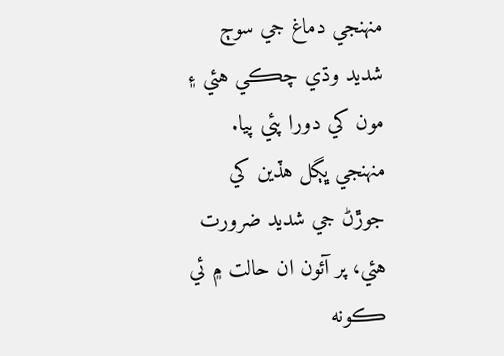منهنجي دماغ جي سوڄ شديد وڌي چڪي هئي ۽ مون کي دورا پئي پيا. منهنجي ڀڳل هڏين کي جوڙڻ جي شديد ضرورت هئي، پر آئون ان حالت ۾ ئي ڪونه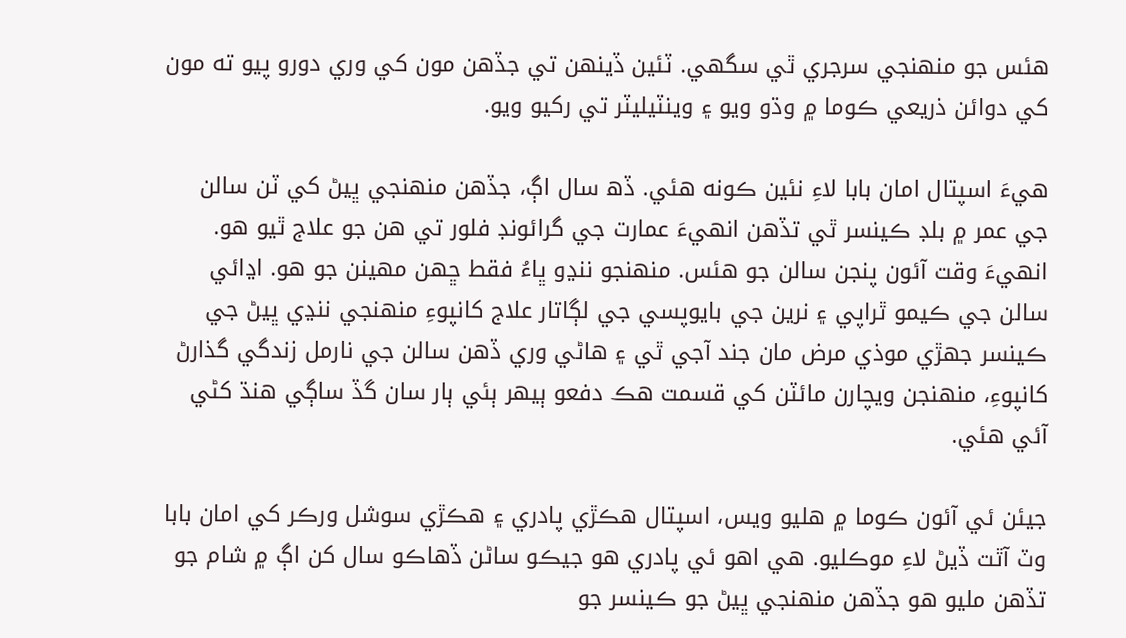هئس جو منهنجي سرجري ٿي سگھي. ٽئين ڏينهن تي جڏهن مون کي وري دورو پيو ته مون کي دوائن ذريعي ڪوما ۾ وڌو ويو ۽ وينٽيليٽر تي رکيو ويو.

هيءَ اسپتال امان بابا لاءِ نئين ڪونه هئي. ڏھ سال اڳ، جڏهن منهنجي ڀيڻ کي ٽن سالن جي عمر ۾ بلڊ ڪينسر ٿي تڏهن انهيءَ عمارت جي گرائونڊ فلور تي هن جو علاج ٿيو هو. انهيءَ وقت آئون پنجن سالن جو هئس. منهنجو ننڍو ڀاءُ فقط ڇهن مهينن جو هو. اڍائي سالن جي ڪيمو ٿراپي ۽ نرين جي بايوپسي جي لڳاتار علاج کانپوءِ منهنجي ننڍي ڀيڻ جي ڪينسر جهڙي موذي مرض مان جند آجي ٿي ۽ هاڻي وري ڏهن سالن جي نارمل زندگي گذارڻ کانپوءِ، منهنجن ويچارن مائٽن کي قسمت هڪ دفعو ٻيهر ٻئي ٻار سان گڏ ساڳي هنڌ کڻي آئي هئي.

جيئن ئي آئون ڪوما ۾ هليو ويس، اسپتال هڪڙي پادري ۽ هڪڙي سوشل ورڪر کي امان بابا وٽ آٿت ڏيڻ لاءِ موڪليو. هي اهو ئي پادري هو جيڪو ساڻن ڏهاڪو سال کن اڳ ۾ شام جو تڏهن مليو هو جڏهن منهنجي ڀيڻ جو ڪينسر جو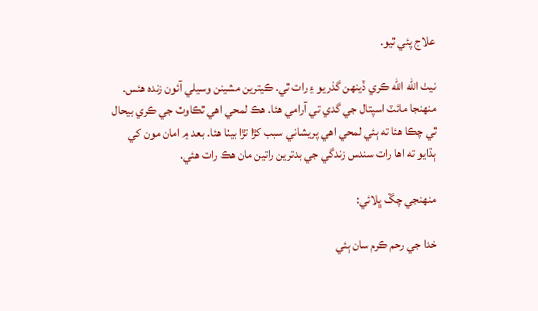علاج پئي ٿيو.

نيٺ الله الله ڪري ڏينهن گذريو ۽ رات ٿي. ڪيترين مشينن وسيلي آئون زنده هئس. منهنجا مائٽ اسپتال جي گدي تي آرامي هئا. هڪ لمحي اهي ٿڪاوٽ جي ڪري بيحال ٿي چڪا هئا ته ٻئي لمحي اهي پريشاني سبب کڙا تڙا بيٺا هئا. بعد ۾ امان مون کي ٻڌايو ته اها رات سندس زندگي جي بدترين راتين مان هڪ رات هئي.

منهنجي چڱ ڀلائي:

خدا جي رحم ڪرم سان ٻئي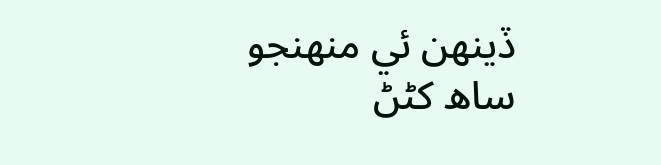ڏينهن ئي منهنجو ساھ کڻڻ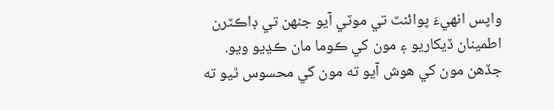واپس انهيءَ پوائنٽ تي موٽي آيو جنهن تي ڊاڪٽرن اطمينان ڏيکاريو ۽ مون کي ڪوما مان ڪڍيو ويو. جڏهن مون کي هوش آيو ته مون کي محسوس ٿيو ته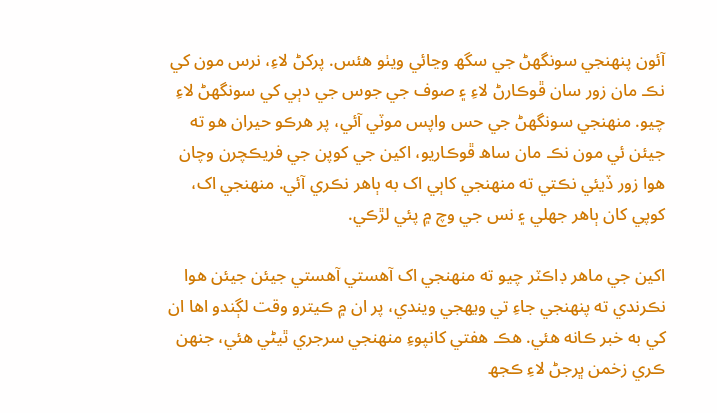آئون پنهنجي سونگھڻ جي سگھ وڃائي ويٺو هئس. پرکڻ لاءِ، نرس مون کي نڪ مان زور سان ڦوڪارڻ لاءِ ۽ صوف جي جوس جي دٻي کي سونگھڻ لاءِ چيو. منهنجي سونگھڻ جي حس واپس موٽي آئي، پر هرڪو حيران هو ته جيئن ئي مون نڪ مان ساھ ڦوڪاريو، اکين جي کوپن جي فريڪچرن وچان هوا زور ڏيئي نڪتي ته منهنجي کاٻي اک به ٻاهر نڪري آئي. منهنجي اک، کوپي کان ٻاهر جهلي ۽ نس جي وچ ۾ پئي لڙڪي.

اکين جي ماهر ڊاڪٽر چيو ته منهنجي اک آهستي آهستي جيئن جيئن هوا نڪرندي ته پنهنجي جاءِ تي ويهجي ويندي، پر ان ۾ ڪيترو وقت لڳندو اها ان کي به خبر ڪانه هئي. هڪ هفتي کانپوءِ منهنجي سرجري ٿيڻي هئي، جنهن ڪري زخمن ڀرجڻ لاءِ ڪجھ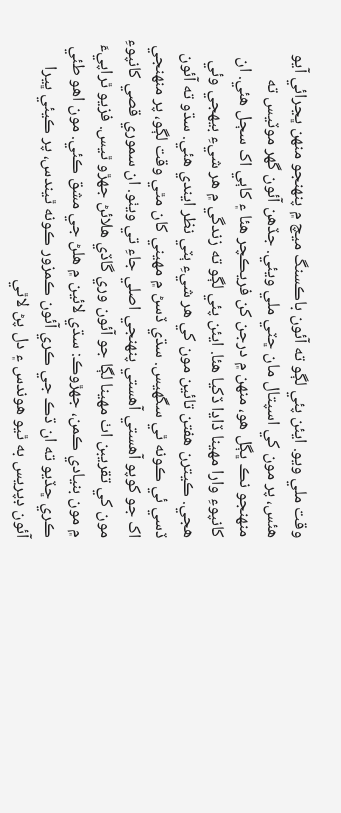وقت ملي ويو. ايئن پئي لڳو ته آئون باڪسنگ ميچ ۾ پنهنجو منهن ڀڃرائي آيو هئس، پر مون کي اسپتال مان ڇٽي ملي ويئي. جڏهن آئون گھر موٽيس ته منهنجو نڪ ڀڳل هو، منهن ۾ درجن کن فريڪچر هئا ۽ کاٻي اک سڄل هئي. ان کانپوءِ وارا مهينا ڏاڍا ڏکيا هئا. ايئن پئي لڳو ته زندگي ۾ هر شيءِ بيهجي وئي هجي. ڪيترن هفتن تائين مون کي هر شيءِ ٻٽي نظر ايندي هئي. سڌو ته آئون ڏسي ئي ڪونه ٿي سگھيس. سڌي ڏسڻ ۾ مهيني کان مٿي وقت لڳو، پر منهنجي اک جو کوپو آهستي آهستي پنهنجي اصلي جاءِ تي ويٺو. ان سموري قصي کانپوءِ مون کي تقريبن اٺ مهينا لڳا جو آئون وري گاڏي هلائڻ جهڙو ٿيس. فزيو ٿراپيءَ ۾ مون بنيادي ڪمن، جهڙوڪ: سڌي لائين ۾ هلڻ جي مشق ڪئي. مون اهو طئي ڪري ڇڏيو ته ان ڌڪ جي ڪري آئون ڪمزور ڪونه ٿيندس، پر ڪيئي ڀيرا آئون ڊپريس به ٿيو هوندس ۽ دل پڻ لاٿي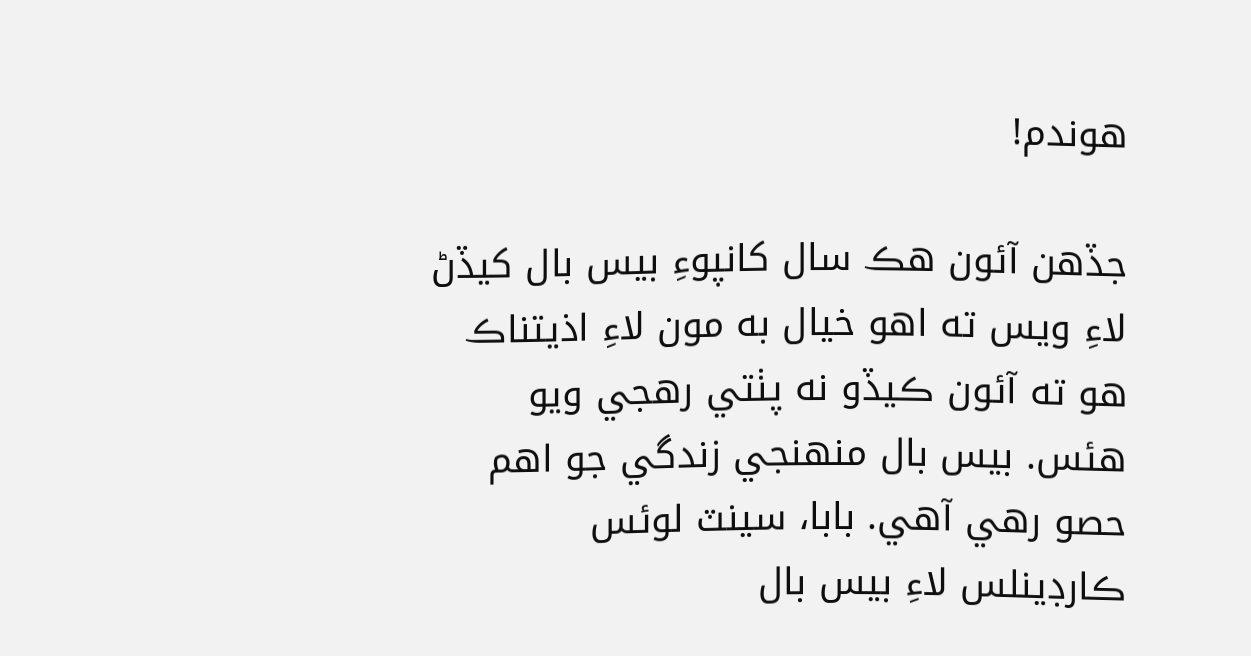هوندم!

جڏهن آئون هڪ سال کانپوءِ بيس بال کيڏڻ لاءِ ويس ته اهو خيال به مون لاءِ اذيتناڪ هو ته آئون ڪيڏو نه پٺتي رهجي ويو هئس. بيس بال منهنجي زندگي جو اهم حصو رهي آهي. بابا، سينٽ لوئس ڪارڊينلس لاءِ بيس بال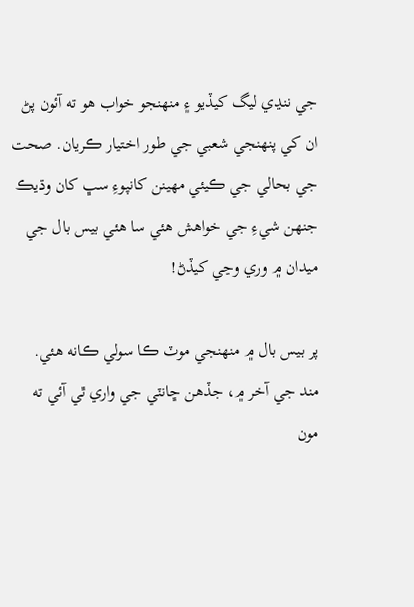جي ننڍي ليگ کيڏيو ۽ منهنجو خواب هو ته آئون پڻ ان کي پنهنجي شعبي جي طور اختيار ڪريان. صحت جي بحالي جي ڪيئي مهينن کانپوءِ سڀ کان وڌيڪ جنهن شيءِ جي خواهش هئي سا هئي بيس بال جي ميدان ۾ وري وڃي کيڏڻ!

پر بيس بال ۾ منهنجي موٽ ڪا سولي ڪانه هئي. مند جي آخر ۾، جڏهن ڇانٽي جي واري ٿي آئي ته مون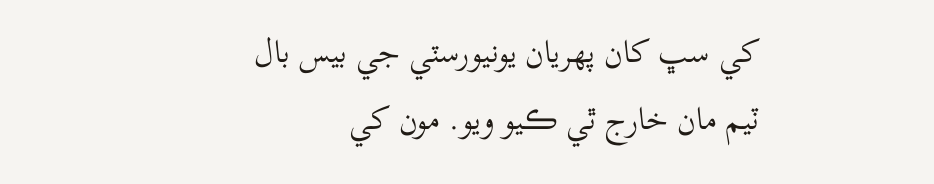کي سڀ کان پهريان يونيورسٽي جي بيس بال ٽيم مان خارج ٿي ڪيو ويو. مون کي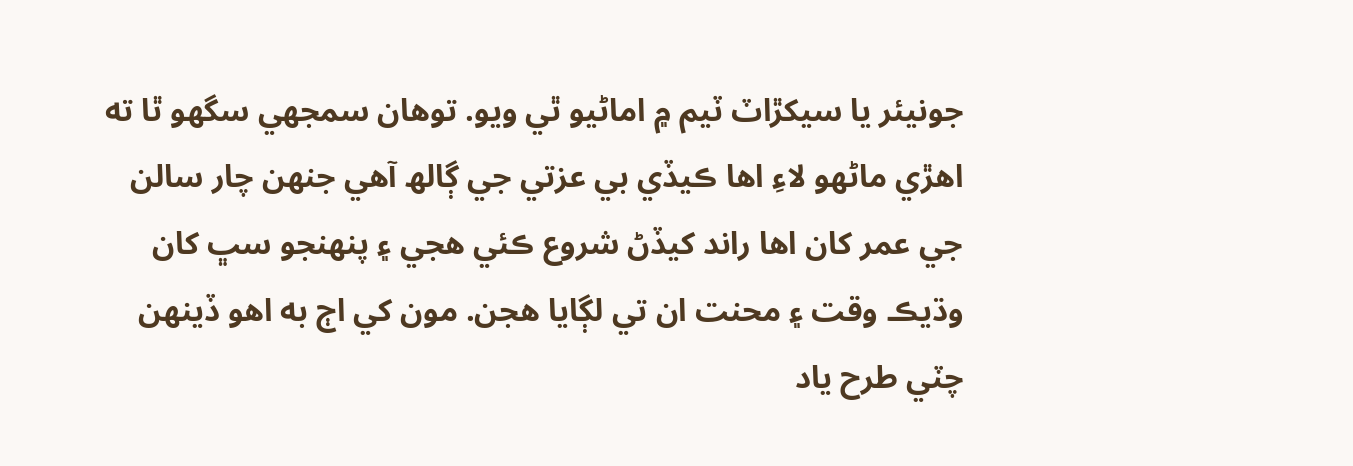جونيئر يا سيکڙاٽ ٽيم ۾ اماڻيو ٿي ويو. توهان سمجهي سگھو ٿا ته اهڙي ماڻهو لاءِ اها ڪيڏي بي عزتي جي ڳالھ آهي جنهن چار سالن جي عمر کان اها راند کيڏڻ شروع ڪئي هجي ۽ پنهنجو سڀ کان وڌيڪ وقت ۽ محنت ان تي لڳايا هجن. مون کي اڄ به اهو ڏينهن چٽي طرح ياد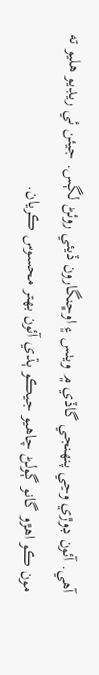آهي. آئون ڊوڙي وڃي پنهنجي گاڏي ۾ ويٺس ۽ اوڇنگارون ڏيئي روئڻ لڳس. جيئن ئي ريڊيو هليو ته مون ڪو اهڙو گانو ڳولڻ چاهيو جيڪو ٻڌي آئون بهتر محسوس ڪريان.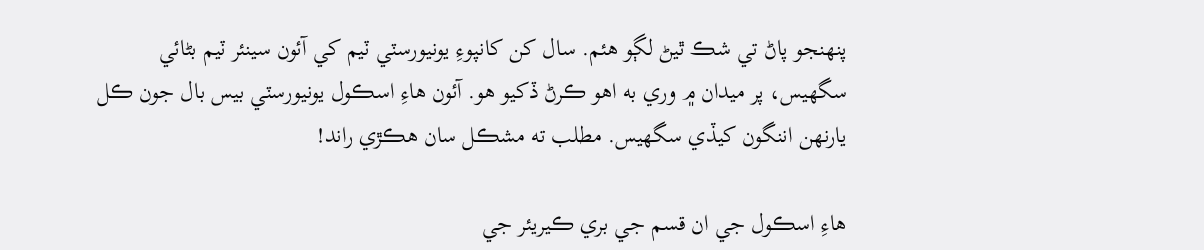پنهنجو پاڻ تي شڪ ٿيڻ لڳو هئم. سال کن کانپوءِ يونيورسٽي ٽيم کي آئون سينئر ٽيم بڻائي سگھيس، پر ميدان ۾ وري به اهو ڪرڻ ڏکيو هو. آئون هاءِ اسڪول يونيورسٽي بيس بال جون ڪل يارنهن اننگون کيڏي سگھيس. مطلب ته مشڪل سان هڪڙي راند!

هاءِ اسڪول جي ان قسم جي بري ڪيريئر جي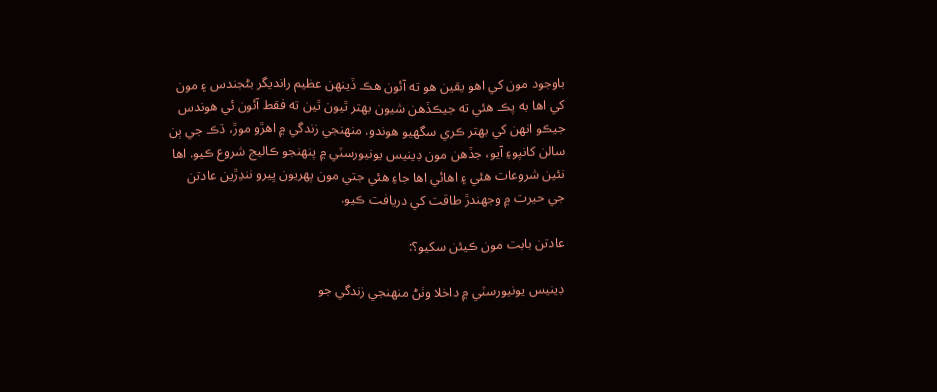باوجود مون کي اهو يقين هو ته آئون هڪ ڏينهن عظيم رانديگر بڻجندس ۽ مون کي اها به پڪ هئي ته جيڪڏهن شيون بهتر ٿيون ٿين ته فقط آئون ئي هوندس جيڪو انهن کي بهتر ڪري سگھيو هوندو. منهنجي زندگي ۾ اهڙو موڙ، ڌڪ جي ٻن سالن کانپوءِ آيو، جڏهن مون ڊينيس يونيورسٽي ۾ پنهنجو ڪاليج شروع ڪيو. اها نئين شروعات هئي ۽ اهائي اها جاءِ هئي جتي مون پهريون ڀيرو ننڍڙين عادتن جي حيرت ۾ وجهندڙ طاقت کي دريافت ڪيو.

عادتن بابت مون ڪيئن سکيو؟:

ڊينيس يونيورسٽي ۾ داخلا وٺڻ منهنجي زندگي جو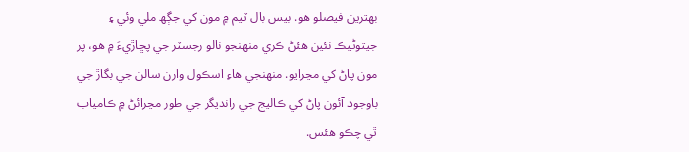بهترين فيصلو هو. بيس بال ٽيم ۾ مون کي جڳھ ملي وئي ۽ جيتوڻيڪ نئين هئڻ ڪري منهنجو نالو رجسٽر جي پڇاڙيءَ ۾ هو، پر مون پاڻ کي مڃرايو. منهنجي هاءِ اسڪول وارن سالن جي بگاڙ جي باوجود آئون پاڻ کي ڪاليج جي رانديگر جي طور مڃرائڻ ۾ ڪامياب ٿي چڪو هئس.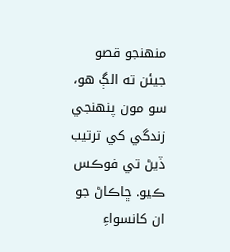منهنجو قصو جيئن ته الڳ هو، سو مون پنهنجي زندگي کي ترتيب ڏيڻ تي فوڪس ڪيو. ڇاڪاڻ جو ان کانسواءِ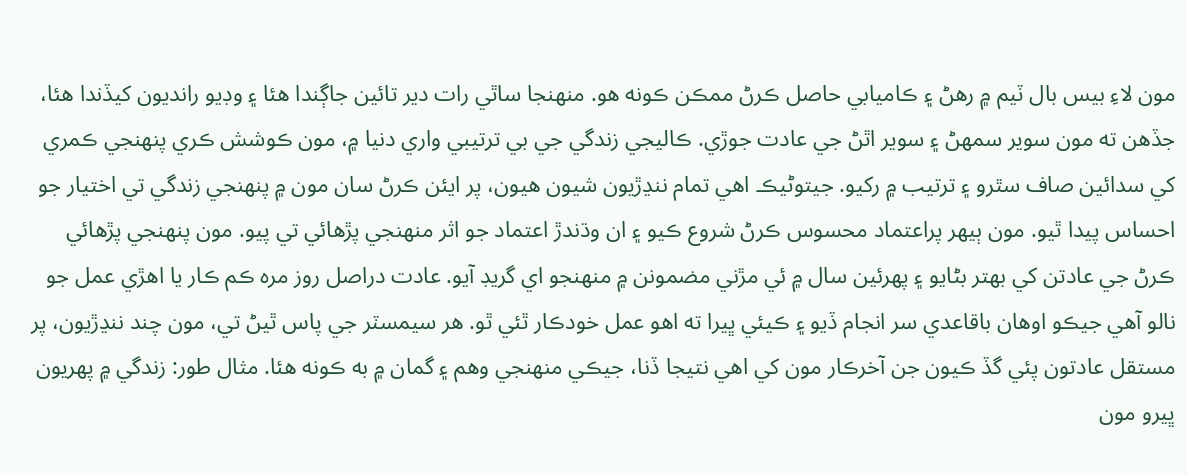مون لاءِ بيس بال ٽيم ۾ رهڻ ۽ ڪاميابي حاصل ڪرڻ ممڪن ڪونه هو. منهنجا ساٿي رات دير تائين جاڳندا هئا ۽ وڊيو رانديون کيڏندا هئا، جڏهن ته مون سوير سمهڻ ۽ سوير اٿڻ جي عادت جوڙي. ڪاليجي زندگي جي بي ترتيبي واري دنيا ۾، مون ڪوشش ڪري پنهنجي ڪمري کي سدائين صاف سٿرو ۽ ترتيب ۾ رکيو. جيتوڻيڪ اهي تمام ننڍڙيون شيون هيون، پر ايئن ڪرڻ سان مون ۾ پنهنجي زندگي تي اختيار جو احساس پيدا ٿيو. مون ٻيهر پراعتماد محسوس ڪرڻ شروع ڪيو ۽ ان وڌندڙ اعتماد جو اثر منهنجي پڙهائي تي پيو. مون پنهنجي پڙهائي ڪرڻ جي عادتن کي بهتر بڻايو ۽ پهرئين سال ۾ ئي مڙني مضمونن ۾ منهنجو اي گريڊ آيو. عادت دراصل روز مره ڪم ڪار يا اهڙي عمل جو نالو آهي جيڪو اوهان باقاعدي سر انجام ڏيو ۽ ڪيئي ڀيرا ته اهو عمل خودڪار ٿئي ٿو. هر سيمسٽر جي پاس ٿيڻ تي، مون چند ننڍڙيون، پر مستقل عادتون پئي گڏ ڪيون جن آخرڪار مون کي اهي نتيجا ڏنا، جيڪي منهنجي وهم ۽ گمان ۾ به ڪونه هئا. مثال طور: زندگي ۾ پهريون ڀيرو مون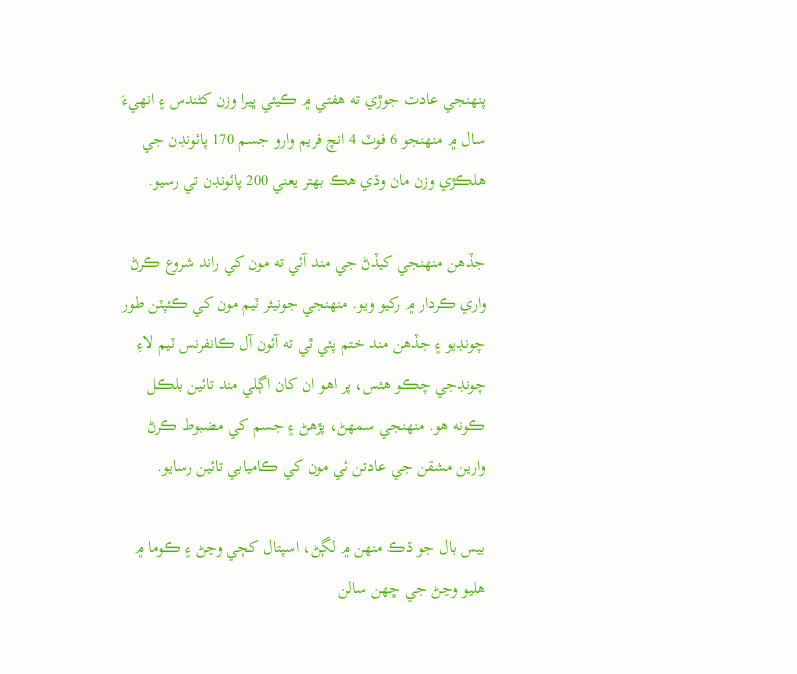پنهنجي عادت جوڙي ته هفتي ۾ ڪيئي ڀيرا وزن کڻندس ۽ انهيءَ سال ۾ منهنجو 6 فوٽ 4 انچ فريم وارو جسم 170 پائونڊن جي هلڪڙي وزن مان وڌي هڪ بهتر يعني 200 پائونڊن تي رسيو.

جڏهن منهنجي کيڏڻ جي مند آئي ته مون کي راند شروع ڪرڻ واري ڪردار ۾ رکيو ويو. منهنجي جونيئر ٽيم مون کي ڪئپٽن طور چونڊيو ۽ جڏهن مند ختم پئي ٿي ته آئون آل ڪانفرنس ٽيم لاءِ چونڊجي چڪو هئس، پر اهو ان کان اڳلي مند تائين بلڪل ڪونه هو. منهنجي سمهڻ، پڙهڻ ۽ جسم کي مضبوط ڪرڻ وارين مشقن جي عادتن ئي مون کي ڪاميابي تائين رسايو.

بيس بال جو ڌڪ منهن ۾ لڳڻ، اسپتال کڄي وڃڻ ۽ ڪوما ۾ هليو وڃڻ جي ڇهن سالن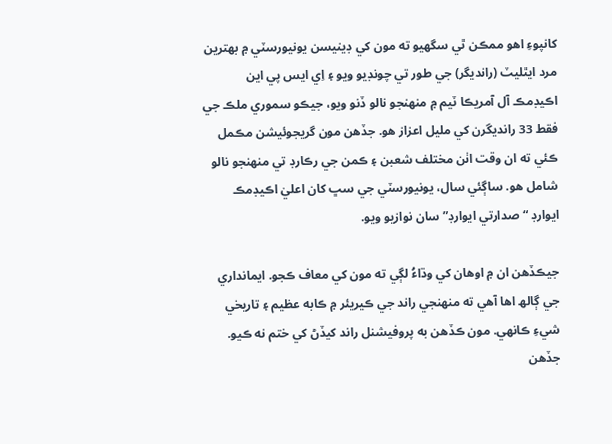کانپوءِ اهو ممڪن ٿي سگھيو ته مون کي ڊينيسن يونيورسٽي ۾ بهترين مرد ايٿليٽ (رانديگر) جي طور تي چونڊيو ويو ۽ اِي ايس پي اين اڪيڊمڪ آل آمريڪا ٽيم ۾ منهنجو نالو ڏنو ويو، جيڪو سموري ملڪ جي فقط 33 رانديگرن کي مليل اعزاز هو. جڏهن مون گريجوئيشن مڪمل ڪئي ته ان وقت اٺن مختلف شعبن ۽ ڪمن جي رڪارڊ تي منهنجو نالو شامل هو. ساڳئي سال، يونيورسٽي جي سڀ کان اعليٰ اڪيڊمڪ ايوارڊ “صدارتي ايوارڊ” سان نوازيو ويو.

جيڪڏهن ان ۾ اوهان کي وڌاءُ لڳي ته مون کي معاف ڪجو. ايمانداري جي ڳالھ اها آهي ته منهنجي راند جي ڪيريئر ۾ ڪابه عظيم ۽ تاريخي شيءِ ڪانهي. مون ڪڏهن به پروفيشنل راند کيڏڻ کي ختم نه ڪيو. جڏهن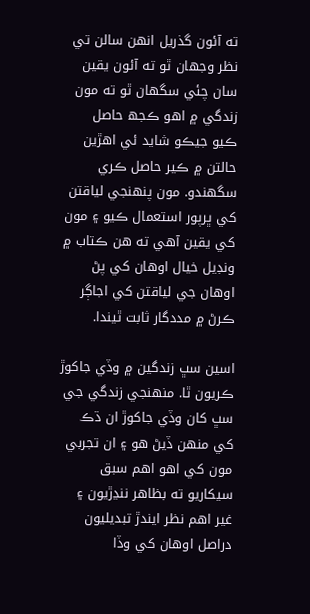ته آئون گذريل انهن سالن تي نظر وجهان ٿو ته آئون يقين سان چئي سگهان ٿو ته مون زندگي ۾ اهو ڪجھ حاصل ڪيو جيڪو شايد ئي اهڙين حالتن ۾ ڪير حاصل ڪري سگھندو. مون پنهنجي لياقتن کي ڀرپور استعمال ڪيو ۽ مون کي يقين آهي ته هن ڪتاب ۾ ونڊيل خيال اوهان کي پڻ اوهان جي لياقتن کي اجاڳر ڪرڻ ۾ مددگار ثابت ٿيندا.

اسين سڀ زندگين ۾ وڏي جاکوڙ ڪريون ٿا. منهنجي زندگي جي سڀ کان وڏي جاکوڙ ان ڌڪ کي منهن ڏيڻ هو ۽ ان تجربي مون کي اهو اهم سبق سيکاريو ته بظاهر ننڍڙيون ۽ غير اهم نظر ايندڙ تبديليون دراصل اوهان کي وڏا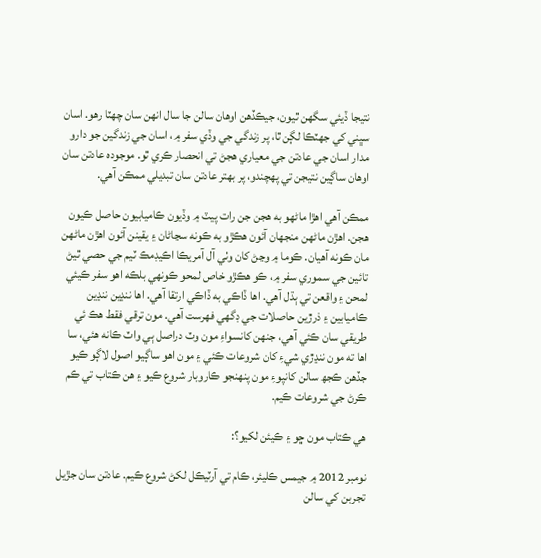نتيجا ڏيئي سگھن ٿيون، جيڪڏهن اوهان سالن جا سال انهن سان چهٽا رهو. اسان سڀني کي جهٽڪا لڳن ٿا، پر زندگي جي وڏي سفر ۾، اسان جي زندگين جو دارو مدار اسان جي عادتن جي معياري هجڻ تي انحصار ڪري ٿو. موجوده عادتن سان اوهان ساڳين نتيجن تي پهچندو، پر بهتر عادتن سان تبديلي ممڪن آهي.

ممڪن آهي اهڙا ماڻهو به هجن جن رات پيٽ ۾ وڏيون ڪاميابيون حاصل ڪيون هجن. اهڙن ماڻهن منجهان آئون هڪڙو به ڪونه سڃاڻان ۽ يقينن آئون اهڙن ماڻهن مان ڪونه آهيان. ڪوما ۾ وڃڻ کان وٺي آل آمريڪا اڪيڊمڪ ٽيم جي حصي ٿيڻ تائين جي سموري سفر ۾، ڪو هڪڙو خاص لمحو ڪونهي بلڪه اهو سفر ڪيئي لمحن ۽ واقعن تي ٻڌل آهي. اها ڏاڪي به ڏاڪي ارتقا آهي. اها ننڍين ننڍين ڪاميابين ۽ ذرڙين حاصلات جي ڊگھي فهرست آهي. مون ترقي فقط هڪ ئي طريقي سان ڪئي آهي، جنهن کانسواءِ مون وٽ دراصل ٻي واٽ ڪانه هئي، سا اها ته مون ننڍڙي شيءِ کان شروعات ڪئي ۽ مون اهو ساڳيو اصول لاڳو ڪيو جڏهن ڪجھ سالن کانپوءِ مون پنهنجو ڪاروبار شروع ڪيو ۽ هن ڪتاب تي ڪم ڪرڻ جي شروعات ڪيم.

هي ڪتاب مون ڇو ۽ ڪيئن لکيو؟:

نومبر 2012 ۾ جيمس ڪليئر، ڪام تي آرٽيڪل لکڻ شروع ڪيم. عادتن سان جڙيل تجربن کي سالن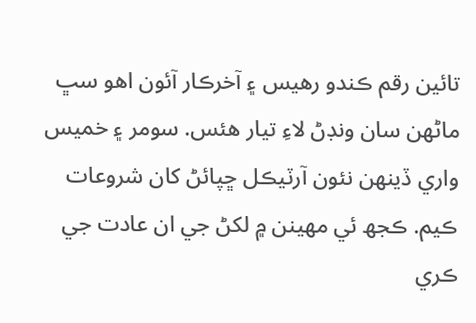تائين رقم ڪندو رهيس ۽ آخرڪار آئون اهو سڀ ماڻهن سان ونڊڻ لاءِ تيار هئس. سومر ۽ خميس واري ڏينهن نئون آرٽيڪل ڇپائڻ کان شروعات ڪيم. ڪجھ ئي مهينن ۾ لکڻ جي ان عادت جي ڪري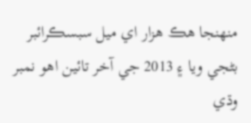منهنجا هڪ هزار اي ميل سبسڪرائبر بڻجي ويا ۽ 2013 جي آخر تائين اهو نمبر وڌي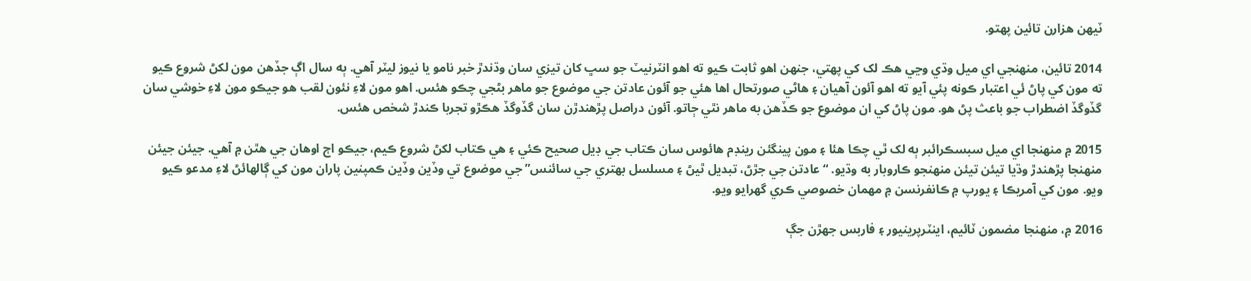ٽيهن هزارن تائين پهتو.

2014 تائين، منهنجي اي ميل وڌي وڃي هڪ لک کي پهتي، جنهن اهو ثابت ڪيو ته اهو انٽرنيٽ جو سڀ کان تيزي سان وڌندڙ خبر نامو يا نيوز ليٽر آهي. ٻه سال اڳ جڏهن مون لکڻ شروع ڪيو ته مون کي پاڻ ئي اعتبار ڪونه پئي آيو ته اهو آئون آهيان ۽ هاڻي صورتحال اها هئي جو آئون عادتن جي موضوع جو ماهر بڻجي چڪو هئس. اهو مون لاءِ نئون لقب هو جيڪو مون لاءِ خوشي سان گڏوگڏ اضطراب جو باعث پڻ هو. مون پاڻ کي ان موضوع جو ڪڏهن به ماهر نٿي ڄاتو. آئون دراصل پڙهندڙن سان گڏوگڏ هڪڙو تجربا ڪندڙ شخص هئس.

2015 ۾ منهنجا اي ميل سبسڪرائبر ٻه لک ٿي چڪا هئا ۽ مون پينگئن رينڊم هائوس سان ڪتاب جي ڊيل صحيح ڪئي ۽ هي ڪتاب لکڻ شروع ڪيم، جيڪو اڄ اوهان جي هٿن ۾ آهي. جيئن جيئن منهنجا پڙهندڙ وڌيا تيئن تيئن منهنجو ڪاروبار به وڌيو. “عادتن جي جڙڻ، تبديل ٿيڻ ۽ مسلسل بهتري جي سائنس” جي موضوع تي وڏين وڏين ڪمپنين پاران مون کي ڳالهائڻ لاءِ مدعو ڪيو ويو. مون کي آمريڪا ۽ يورپ ۾ ڪانفرنسن ۾ مهمان خصوصي ڪري گھرايو ويو.

2016 ۾، منهنجا مضمون ٽائيم، اينٽرپرينيور ۽ فاربس جهڙن جڳ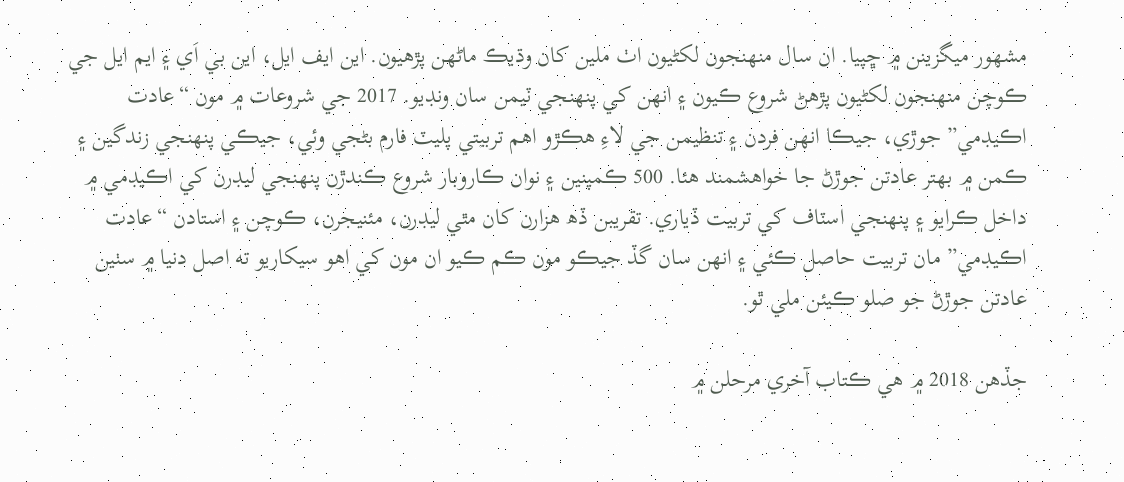مشهور ميگزينن ۾ ڇپيا. ان سال منهنجون لکڻيون اٺ ملين کان وڌيڪ ماڻهن پڙهيون. اين ايف ايل، اين بي اَي ۽ ايم ايل جي ڪوچن منهنجون لکڻيون پڙهڻ شروع ڪيون ۽ انهن کي پنهنجي ٽيمن سان ونڊيو. 2017 جي شروعات ۾ مون “عادت اڪيڊمي” جوڙي، جيڪا انهن فردن ۽ تنظيمن جي لاءِ هڪڙو اهم تربيتي پليٽ فارم بڻجي وئي، جيڪي پنهنجي زندگين ۽ ڪمن ۾ بهتر عادتن جوڙڻ جا خواهشمند هئا. 500 ڪمپنين ۽ نوان ڪاروبار شروع ڪندڙن پنهنجي ليڊرن کي اڪيڊمي ۾ داخل ڪرايو ۽ پنهنجي اسٽاف کي تربيت ڏياري. تقريبن ڏھ هزارن کان مٿي ليڊرن، مئنيجرن، ڪوچن ۽ استادن “عادت اڪيڊمي” مان تربيت حاصل ڪئي ۽ انهن سان گڏ جيڪو مون ڪم ڪيو ان مون کي اهو سيکاريو ته اصل دنيا ۾ سٺين عادتن جوڙڻ جو صلو ڪيئن ملي ٿو.

جڏهن 2018 ۾ هي ڪتاب آخري مرحلن ۾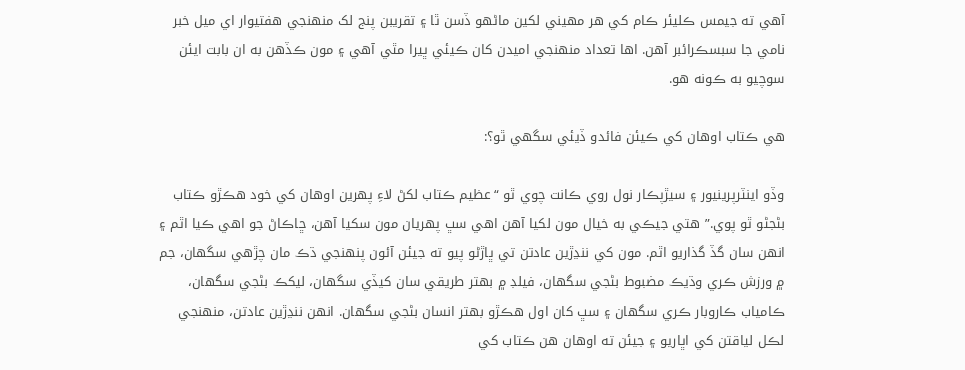آهي ته جيمس ڪليئر ڪام کي هر مهيني لکين ماڻهو ڏسن ٿا ۽ تقريبن پنج لک منهنجي هفتيوار اي ميل خبر نامي جا سبسڪرائبر آهن. اها تعداد منهنجي اميدن کان ڪيئي ڀيرا مٿي آهي ۽ مون ڪڏهن به ان بابت ايئن سوچيو به ڪونه هو.

هي ڪتاب اوهان کي ڪيئن فائدو ڏيئي سگھي ٿو؟:

وڏو اينٽرپرينيور ۽ سيڙپڪار نول روي ڪانت چوي ٿو “عظيم ڪتاب لکڻ لاءِ پهرين اوهان کي خود هڪڙو ڪتاب بڻجڻو ٿو پوي.” هتي جيڪي به خيال مون لکيا آهن اهي سڀ پهريان مون سکيا آهن، ڇاڪاڻ جو اهي ڪيا اٿم ۽ انهن سان گڏ گذاريو اٿم. مون کي ننڍڙين عادتن تي ڀاڙڻو پيو ته جيئن آئون پنهنجي ڌڪ مان چڙهي سگھان، جم ۾ ورزش ڪري وڌيڪ مضبوط بڻجي سگھان، فيلڊ ۾ بهتر طريقي سان کيڏي سگھان، ليکڪ بڻجي سگھان، ڪامياب ڪاروبار ڪري سگھان ۽ سڀ کان اول هڪڙو بهتر انسان بڻجي سگهان. انهن ننڍڙين عادتن، منهنجي لڪل لياقتن کي اڀاريو ۽ جيئن ته اوهان هن ڪتاب کي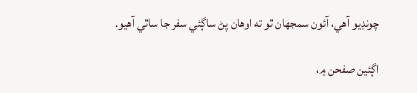چونڊيو آهي، آئون سمجهان ٿو ته اوهان پڻ ساڳئي سفر جا ساٿي آهيو.

اڳئين صفحن ۾،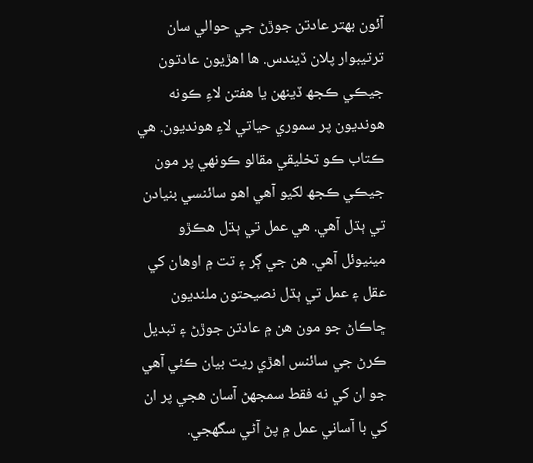آئون بهتر عادتن جوڙڻ جي حوالي سان ترتيبوار پلان ڏيندس. ها اهڙيون عادتون جيڪي ڪجھ ڏينهن يا هفتن لاءِ ڪونه هونديون پر سموري حياتي لاءِ هونديون. هي ڪتاب ڪو تخليقي مقالو ڪونهي پر مون جيڪي ڪجھ لکيو آهي اهو سائنسي بنيادن تي ٻڌل آهي. هي عمل تي ٻڌل هڪڙو مينيوئل آهي. هن جي ڳر ۽ تت ۾ اوهان کي عقل ۽ عمل تي ٻڌل نصيحتون ملنديون ڇاڪاڻ جو مون هن ۾ عادتن جوڙڻ ۽ تبديل ڪرڻ جي سائنس اهڙي ريت بيان ڪئي آهي جو ان کي نه فقط سمجهڻ آسان هجي پر ان کي با آساني عمل ۾ پڻ آڻي سگھجي.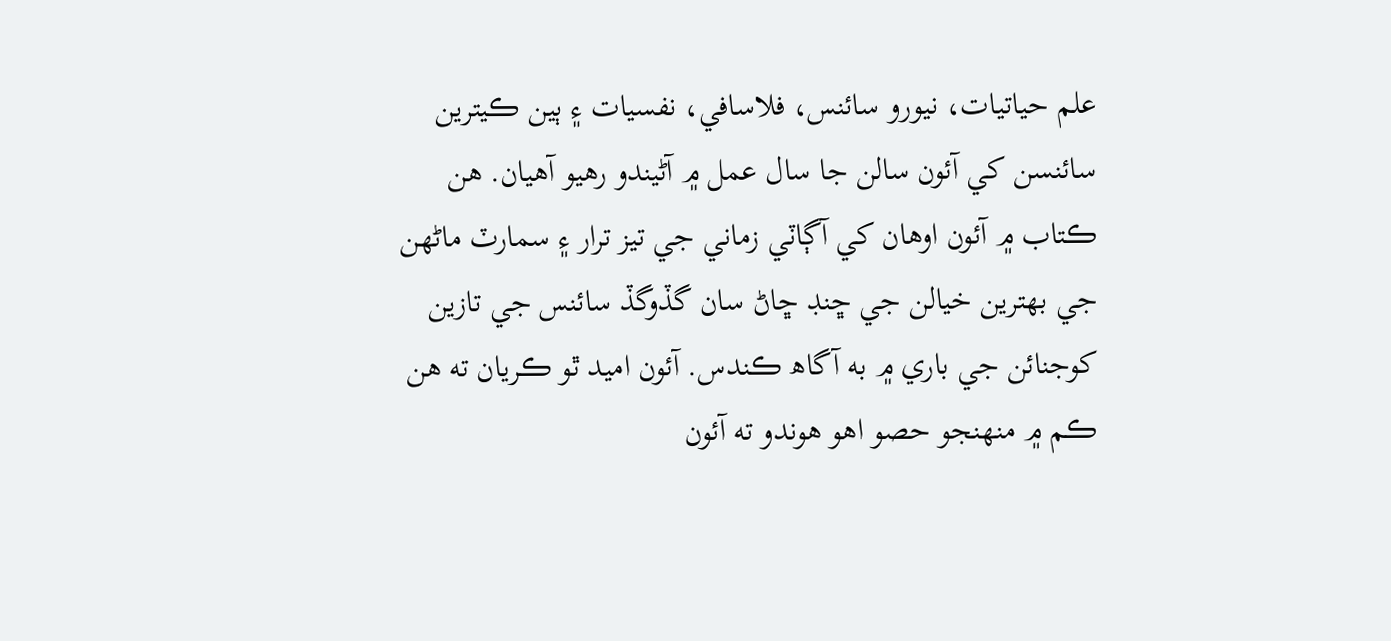علم حياتيات، نيورو سائنس، فلاسافي، نفسيات ۽ ٻين ڪيترين سائنسن کي آئون سالن جا سال عمل ۾ آڻيندو رهيو آهيان. هن ڪتاب ۾ آئون اوهان کي آڳاٽي زماني جي تيز ترار ۽ سمارٽ ماڻهن جي بهترين خيالن جي ڇنڊ ڇاڻ سان گڏوگڏ سائنس جي تازين کوجنائن جي باري ۾ به آگاھ ڪندس. آئون اميد ٿو ڪريان ته هن ڪم ۾ منهنجو حصو اهو هوندو ته آئون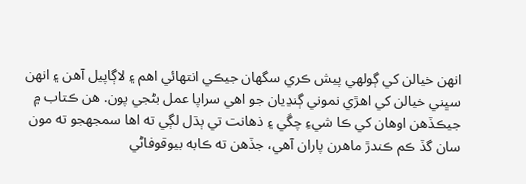انهن خيالن کي ڳولهي پيش ڪري سگهان جيڪي انتهائي اهم ۽ لاڳاپيل آهن ۽ انهن سڀني خيالن کي اهڙي نموني ڳنڍيان جو اهي سراپا عمل بڻجي پون. هن ڪتاب ۾ جيڪڏهن اوهان کي ڪا شيءِ چڱي ۽ ذهانت تي ٻڌل لڳي ته اها سمجهجو ته مون سان گڏ ڪم ڪندڙ ماهرن پاران آهي، جڏهن ته ڪابه بيوقوفاڻي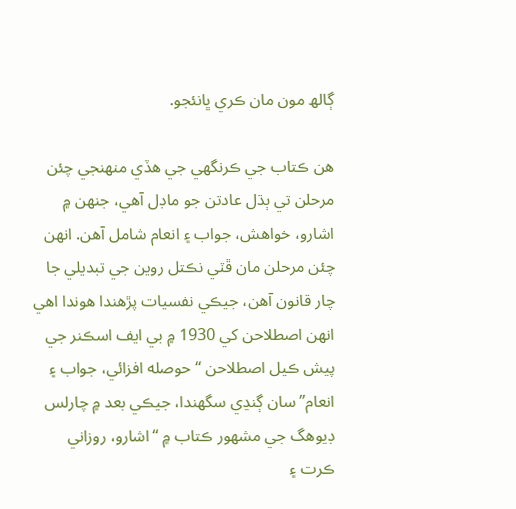ڳالھ مون مان ڪري ڀانئجو.

هن ڪتاب جي ڪرنگهي جي هڏي منهنجي چئن مرحلن تي ٻڌل عادتن جو ماڊل آهي، جنهن ۾ اشارو، خواهش، جواب ۽ انعام شامل آهن. انهن چئن مرحلن مان ڦٽي نڪتل روين جي تبديلي جا چار قانون آهن، جيڪي نفسيات پڙهندا هوندا اهي انهن اصطلاحن کي 1930 ۾ بي ايف اسڪنر جي پيش ڪيل اصطلاحن “حوصله افزائي، جواب ۽ انعام” سان ڳنڍي سگھندا، جيڪي بعد ۾ چارلس ڊيوهگ جي مشهور ڪتاب ۾ “اشارو، روزاني ڪرت ۽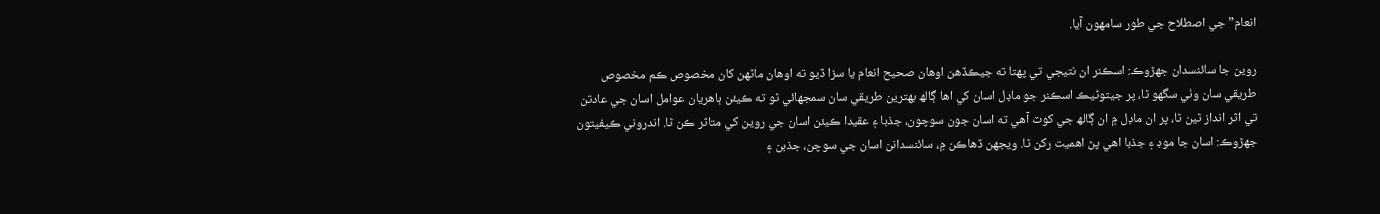انعام” جي اصطلاح جي طور سامهون آيا.

روين جا سائنسدان جهڙوڪ: اسڪنر ان نتيجي تي پهتا ته جيڪڏهن اوهان صحيح انعام يا سزا ڏيو ته اوهان ماڻهن کان مخصوص ڪم مخصوص طريقي سان وٺي سگھو ٿا، پر جيتوڻيڪ اسڪنر جو ماڊل اسان کي اها ڳالھ بهترين طريقي سان سمجهائي ٿو ته ڪيئن ٻاهريان عوامل اسان جي عادتن تي اثر انداز ٿين ٿا، پر ان ماڊل ۾ ان ڳالھ جي کوٽ آهي ته اسان جون سوچون، جذبا ۽ عقيدا ڪيئن اسان جي روين کي متاثر ڪن ٿا. اندروني ڪيفيتون جهڙوڪ: اسان جا موڊ ۽ جذبا اهي پڻ اهميت رکن ٿا. ويجهن ڏهاڪن ۾، سائنسدانن اسان جي سوچن، جذبن ۽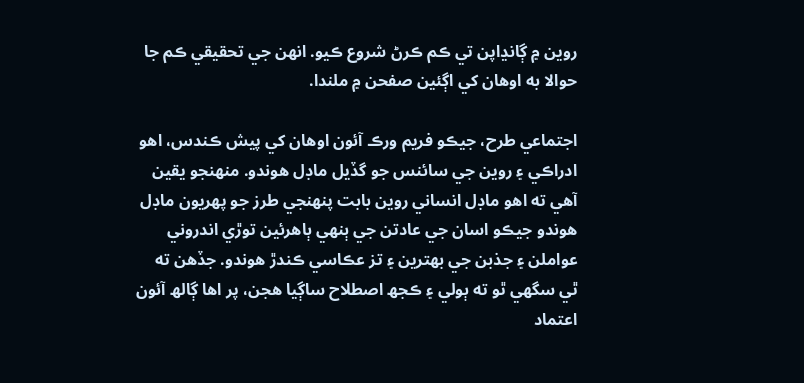روين ۾ ڳانڍاپن تي ڪم ڪرڻ شروع ڪيو. انهن جي تحقيقي ڪم جا حوالا به اوهان کي اڳئين صفحن ۾ ملندا.

اجتماعي طرح، جيڪو فريم ورڪ آئون اوهان کي پيش ڪندس، اهو ادراڪي ۽ روين جي سائنس جو گڏيل ماڊل هوندو. منهنجو يقين آهي ته اهو ماڊل انساني روين بابت پنهنجي طرز جو پهريون ماڊل هوندو جيڪو اسان جي عادتن جي ٻنهي ٻاهرئين توڙي اندروني عواملن ۽ جذبن جي بهترين ۽ تز عڪاسي ڪندڙ هوندو. جڏهن ته ٿي سگھي ٿو ته ٻولي ۽ ڪجھ اصطلاح ساڳيا هجن، پر اها ڳالھ آئون اعتماد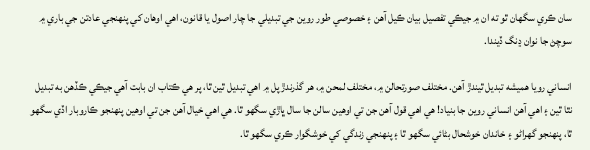سان ڪري سگھان ٿو ته ان ۾ جيڪي تفصيل بيان ڪيل آهن ۽ خصوصي طور روين جي تبديلي جا چار اصول يا قانون، اهي اوهان کي پنهنجي عادتن جي باري ۾ سوچڻ جا نوان ڍنگ ڏيندا.

انساني رويا هميشه تبديل ٿيندڙ آهن. مختلف صورتحالن ۾، مختلف لمحن ۾، هر گذرندڙ پل ۾ اهي تبديل ٿين ٿا، پر هي ڪتاب ان بابت آهي جيڪي ڪڏهن به تبديل نٿا ٿين ۽ اهي آهن انساني روين جا بنياد! هي اهي قول آهن جن تي اوهين سالن جا سال ڀاڙي سگھو ٿا. هي اهي خيال آهن جن تي اوهين پنهنجو ڪاروبار اڏي سگھو ٿا، پنهنجو گھراڻو ۽ خاندان خوشحال بڻائي سگھو ٿا ۽ پنهنجي زندگي کي خوشگوار ڪري سگھو ٿا.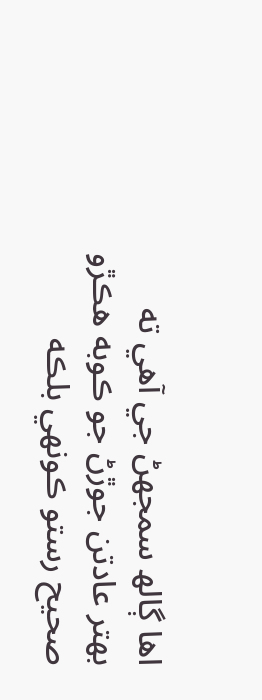اها ڳالھ سمجهڻ جي آهي ته بهتر عادتن جوڙڻ جو ڪوبه هڪڙو صحيح رستو ڪونهي بلڪه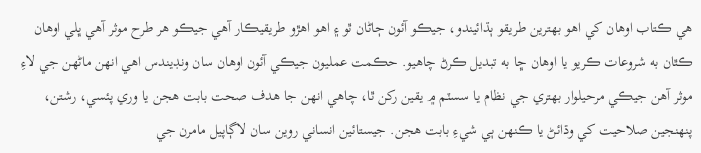هي ڪتاب اوهان کي اهو بهترين طريقو ٻڌائيندو، جيڪو آئون ڄاڻان ٿو ۽ اهو اهڙو طريقيڪار آهي جيڪو هر طرح موثر آهي ڀلي اوهان ڪٿان به شروعات ڪريو يا اوهان ڇا به تبديل ڪرڻ چاهيو. حڪمت عمليون جيڪي آئون اوهان سان ونڊيندس اهي انهن ماڻهن جي لاءِ موثر آهن جيڪي مرحيلوار بهتري جي نظام يا سسٽم ۾ يقين رکن ٿا، چاهي انهن جا هدف صحت بابت هجن يا وري پئسي، رشتن، پنهنجين صلاحيت کي وڌائڻ يا ڪنهن ٻي شيءِ بابت هجن. جيستائين انساني روين سان لاڳاپيل مامرن جي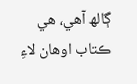ڳالھ آهي، هي ڪتاب اوهان لاءِ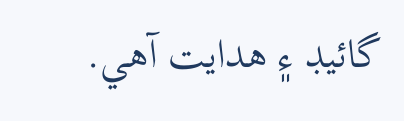گائيڊ ۽ هدايت آهي.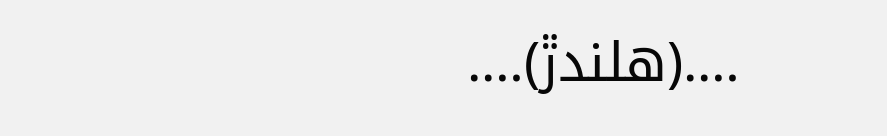….(هلندڙ)….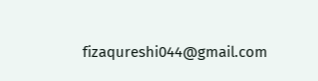fizaqureshi044@gmail.com